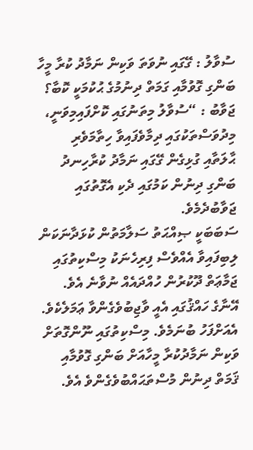ސުވާލު : ގޭގައި ނުވަތަ ވަކިން ނަމާދު ކުރާ މީހާ ބަންގި ގޮވުމާއި ގަމަތް ދިނުމުގެ ޙުކުމަކީ ކޮބާ؟
ޖަވާބު : “ސުވާލު މިތަނުގައި ކޮށްފައިމިވަނީ، މިދުވަސްތަކުގައި ދިމާވެފައިވާ ހިތާމަވެރި ޙާލަތާއި ގުޅިގެން ގޭގައި ނަމާދު ކުރާހިނދު ބަންގި ދިނުން ކަމުގައި ދެކި އެގޮތުގައި ޖަވާބުދެމެވެ.
ސަބަބަކީ ޞިއްޙަތު ސަލާމަތުން ކުޅަދާނަކަން ލިބިފައިވާ އެއްވެސް ފިރިހެނަކު މިސްކިތުގައި ޖަމާޢަތް ދޫކުރުން ހުއްދައެއް ނުވާނެ އެވެ.
އޭނާގެ ހައްޤުގައި އެއީ ވާޖިބުވެގެންވާ ޢަމަލެކެވެ.
އެއަށްފަހު ބުނަމެވެ. މިސްކިތުގައި ނޫންގޮތަށް ވަކިން ނަމާދުކުރާ މީހާއަށް ބަންގި ގޮވުމާއި ޤަމަތް ދިނުން މުސްތަޙައްބުވެގެންވެ އެވެ.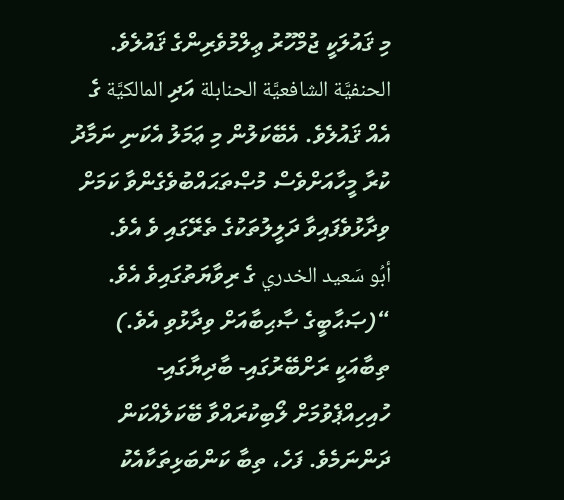މި ޤައުލަކީ ޖުމްހޫރު ޢިލްމުވެރިންގެ ޤައުލެވެ.
الحنفيَّة الشافعيَّة الحنابلة އަދި المالكيَّة ގެ އެއް ޤައުލެވެ. އެބޭކަލުން މި ޢަމަލު އެކަނި ނަމާދު ކުރާ މީހާއަށްވެސް މުޞްތަޙައްބުވެގެންވާ ކަމަށް ވިދާޅުވެފައިވާ ދަލީލުތަކުގެ ތެރޭގައި ވެ އެވެ.
أبُو سَعيد الخدري ގެ ރިވާޔަތުގައިވެ އެވެ. “(ޞަޙާބީގެ ޞާޙިބާއަށް ވިދާޅުވި އެވެ.) ތިބާއަކީ ރަށްބޭރުގައި- ބާދިޔާގައި- ހުއިހިއްޕެވުމަށް ލޯބިކުރައްވާ ބޭކަލެއްކަން ދަންނަމެވެ. ފަހެ، ތިބާ ކަންބަޅިތަކާއެކު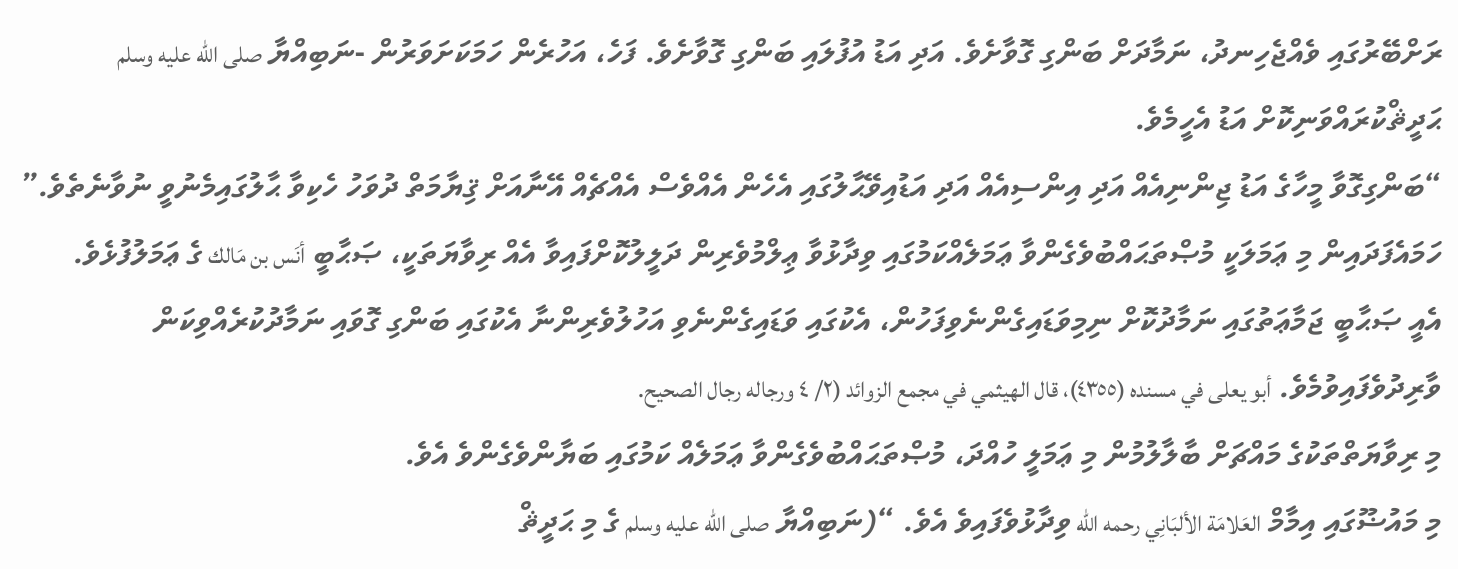ރަށްބޭރުގައި ވެއްޖެހިނދު، ނަމާދަށް ބަންގި ގޮވާށެވެ. އަދި އަޑު އުފުލައި ބަންގި ގޮވާށެވެ. ފަހެ، އަހުރެން ހަމަކަށަވަރުން -ނަބިއްޔާ صلى الله عليه وسلم ޙަދީޘްކުރައްވަނިކޮށް އަޑު އެހީމެވެ.
“ބަންގިގޮވާ މީހާގެ އަޑު ޖިންނިއެއް އަދި އިންސިއެއް އަދި އަޑުއިވޭޙާލުގައި އެހެން އެއްވެސް އެއްޗެއް އޭނާއަށް ޤިޔާމަތް ދުވަހު ހެކިވާ ޙާލުގައިމެނުވީ ނުވާނެތެވެ.”
ހަމައެފަދައިން މި ޢަމަލަކީ މުޞްތަޙައްބުވެގެންވާ ޢަމަލެއްކަމުގައި ވިދާޅުވާ ޢިލްމުވެރިން ދަލީލުކޮށްފައިވާ އެއް ރިވާޔަތަކީ، ޞަޙާބީ أنَس بن مَالك ގެ ޢަމަލުފުޅެވެ.
އެއީ ޞަޙާބީ ޖަމާޢަތުގައި ނަމާދުކޮށް ނިމިވަޑައިގެންނެވިފަހުން، އެކުގައި ވަޑައިގެންނެވި އަހުލުވެރިންނާ އެކުގައި ބަންގި ގޮވައި ނަމާދުކުރެއްވިކަން ވާރިދުވެފައިވުމެވެ. أبو يعلى في مسنده (٤٣٥٥)، قال الهيثمي في مجمع الزوائد (٢/ ٤ ورجاله رجال الصحيح.
މި ރިވާޔަތްތަކުގެ މައްޗަށް ބާލާލުމުން މި ޢަމަލީ ހުއްދަ، މުޞްތަޙައްބުވެގެންވާ ޢަމަލެއް ކަމުގައި ބަޔާންވެގެންވެ އެވެ.
މި މައުޟޫގައި އިމާމް العَلامَة الألبَانِي رحمه الله ވިދާޅުވެފައިވެ އެވެ. “(ނަބިއްޔާ صلى الله عليه وسلم ގެ މި ޙަދީޘް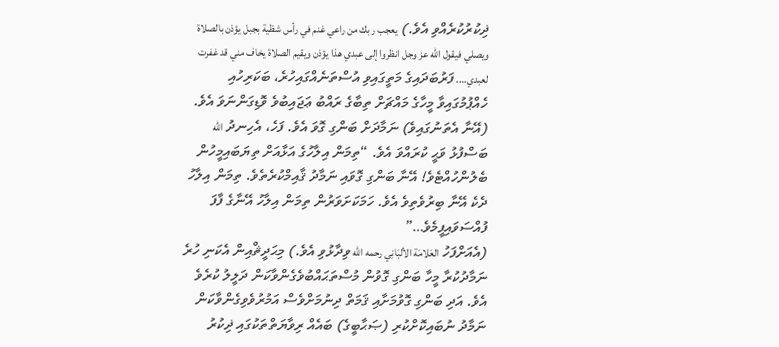ޛިކުރުކުރެއްވި އެވެ.) يعجب ربك من راعي غنم في رأس شظية بجبل يؤذن بالصلاة ويصلي فيقول الله عز وجل انظروا إلى عبدي هذا يؤذن ويقيم الصلاة يخاف مني قد غفرت لعبدي…. ފަރުބަދައިގެ މަތީގައިވި އުސްތަނެއްގައިހުރެ، ބަކަރިހުއި ހެއްޕުމުގައިވާ މީހާގެ މައްޗަށް ތިބާގެ ރައްބު ޢަޖައިބުވެ ވޮޑިގަންނަވަ އެވެ. (އޭނާ އެތަނުގައިވެ) ނަމާދަށް ބަންގި ގޮވަ އެވެ. ފަހެ، އެހިނދު الله ބަސްފުޅު ވަޙީ ކުރައްވަ އެވެ. “ތިމަން އިލާހުގެ އަޅާއަށް ތިޔަބައިމީހުން ބެލުންހުއްޓެވެ! އޭނާ ބަންގި ގޮވައި ނަމާދު ޤާއިމްކުރެތެވެ. ތިމަން އިލާހު ދެކެ އޭނާ ބިރުވެތިވެ އެވެ. ހަމަކަށަވަރުން ތިމަން އިލާހު އޭނާގެ ފާފަ ފުއްސަވައިފީމެވެ…”
(އެއަށްފަހު العَلامَة الألبَانِي رحمه الله ވިދާޅުވި އެވެ.) މިޙަދީޘްއިން އެކަނި ހުރެ ނަމާދުކުރާ މީހާ ބަންގި ގޮވުން މުސްތަޙައްބުވެގެންވާކަން ދަލީލު ކުރެވެ އެވެ. އަދި ބަންގި ގޮވުމަށާއި ޤަމަތް ދިނުމަށްވެސް އަމުރުވެވިގެންވާކަން ނަމާދު ނުބައިކޮށްކުރި (ޞަޙާބީގެ) ބައެއް ރިވާޔަތްތަކުގައި ޛިކުރު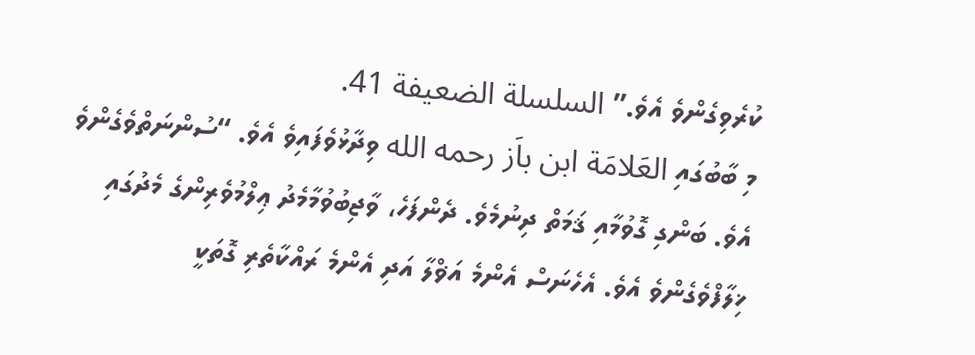ކުރެވިގެންވެ އެވެ.” السلسلة الضعيفة 41.
މި ބާބުގައި العَلامَة ابن باَز رحمه الله ވިދާޅުވެފައިވެ އެވެ. “ސުންނަތްވެގެންވެ އެވެ. ބަންގި ގޮވުމާއި ޤަމަތް ދިނުމެވެ. ދެންފަހެ، ވާޖިބުވުމާމެދު ޢިލްމުވެރިންގެ މެދުގައި ޚިލާފްވެގެންވެ އެވެ. އެހެނަސް އެންމެ އަޥްލާ އަދި އެންމެ ރައްކާތެރި ގޮތަކީ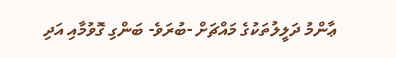ޢާންމު ދަލީލުތަކުގެ މައްޗަށް -ބުރަވެ- ބަންގި ގޮވުމާއި އަދި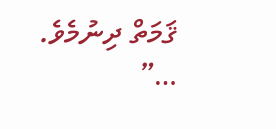ޤަމަތް ދިނުމެވެ. …”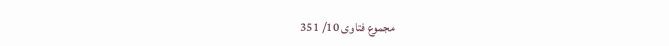مجموع فتاوى 10/ 351